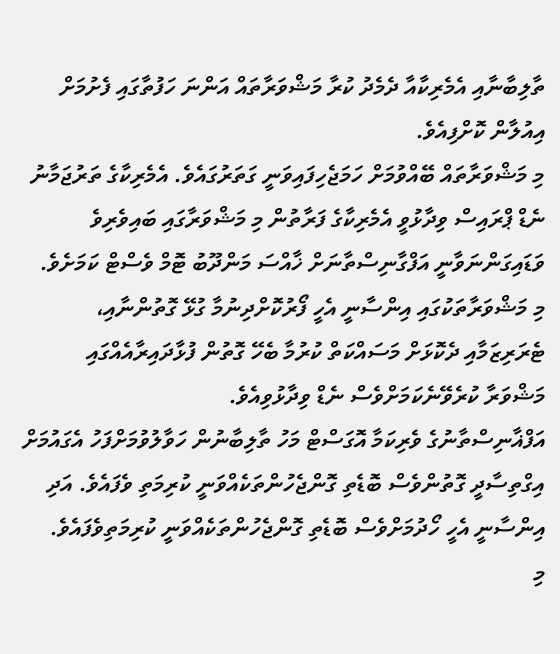ތާލިބާނާއި އެމެރިކާއާ ދެމެދު ކުރާ މަޝްވަރާތައް އަންނަ ހަފުތާގައި ފެށުމަށް އިއުލާން ކޮށްފިއެވެ.
މި މަޝްވަރާތައް ބޭއްވުމަށް ހަމަޖެހިފައިވަނީ ގަތަރުގައެވެ. އެމެރިކާގެ ތަރުޖަމާނު ނެޑް ޕްރައިސް ވިދާޅުވީ އެމެރިކާގެ ފަރާތުން މި މަޝްވަރާގައި ބައިވެރިވެ ވަޑައިގަންނަވާނީ އަފްގާނިސްތާނަށް ޚާއްސަ މަންދޫބު ޓޮމް ވެސްޓް ކަމަށެވެ.
މި މަޝްވަރާތަކުގައި އިންސާނީ އެހީ ފޯރުކޮށްދިނުމާ ގުޅޭ ގޮތުންނާއި، ޓެރަރިޒަމާއި ދެކޮޅަށް މަސައްކަތް ކުރުމާ ބެހޭ ގޮތުން ފުޅާދައިރާއެއްގައި މަޝްވަރާ ކުރެވޭނެކަމަށްވެސް ނެޑް ވިދާޅުވިއެވެ.
އަފްޣާނިސްތާނުގެ ވެރިކަމާ އޮގަސްޓް މަހު ތާލިބާނުން ހަވާލުވުމަށްފަހު އެގައުމަށް އިގްތިސާދީ ގޮތުންވެސް ބޮޑެތި ގޮންޖެހުންތަކެއްވަނީ ކުރިމަތި ވެފައެވެ. އަދި އިންސާނީ އެހީ ހޯދުމަށްވެސް ބޮޑެތި ގޮންޖެހުންތަކެއްވަނީ ކުރިމަތިވެފައެވެ.
މި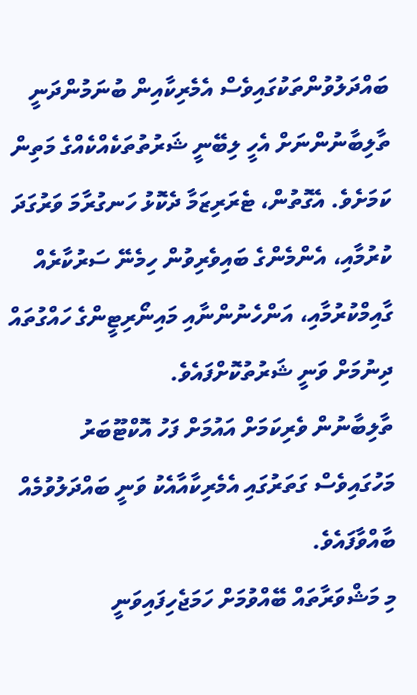ބައްދަލުވުންތަކުގައިވެސް އެމެރިކާއިން ބުނަމުންދަނީ ތާލިބާނުންނަށް އެހީ ލިބޭނީ ޝަރުތުތަކެއްކެއްގެ މަތިން ކަމަށެވެ. އެގޮތުން، ޓެރަރިޒަމާ ދެކޮޅު ހަނގުރާމަ ވަރުގަދަ ކުރުމާއި، އެންމެންގެ ބައިވެރިވުން ހިމެނޭ ސަރުކާރެއް ގާއިމްކުރުމާއި، އަންހެނުންނާއި މައިނޯރިޓީންގެ ހައްގުތައް ދިނުމަށް ވަނީ ޝަރުތުކޮށްފައެވެ.
ތާލިބާނުން ވެރިކަމަށް އައުމަށް ފަހު އޮކްޓޫބަރު މަހުގައިވެސް ގަތަރުގައި އެމެރިކާއާއެކު ވަނީ ބައްދަލުވުމެއް ބާއްވާފައެވެ.
މި މަޝްވަރާތައް ބޭއްވުމަށް ހަމަޖެހިފައިވަނީ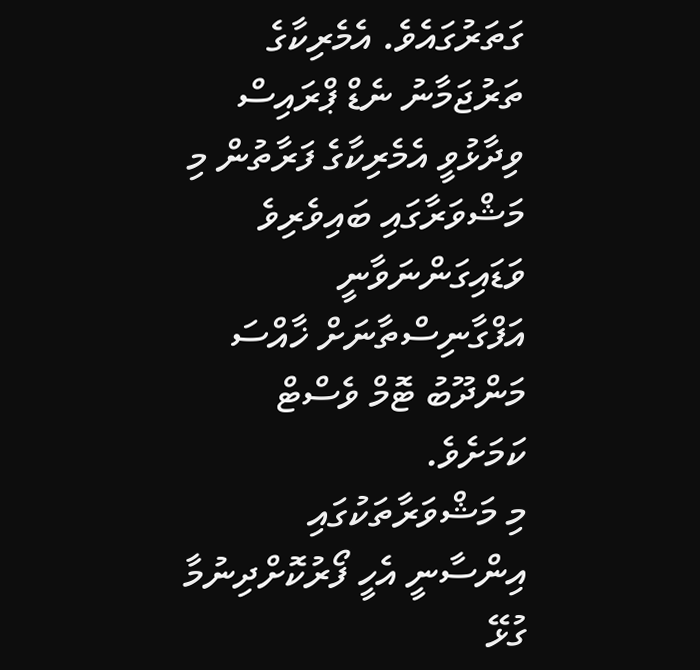ގަތަރުގައެވެ. އެމެރިކާގެ ތަރުޖަމާނު ނެޑް ޕްރައިސް ވިދާޅުވީ އެމެރިކާގެ ފަރާތުން މި މަޝްވަރާގައި ބައިވެރިވެ ވަޑައިގަންނަވާނީ އަފްގާނިސްތާނަށް ޚާއްސަ މަންދޫބު ޓޮމް ވެސްޓް ކަމަށެވެ.
މި މަޝްވަރާތަކުގައި އިންސާނީ އެހީ ފޯރުކޮށްދިނުމާ ގުޅޭ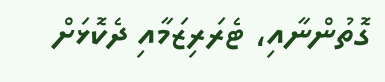ގޮތުންނާއި، ޓެރަރިޒަމާއި ދެކޮޅަށް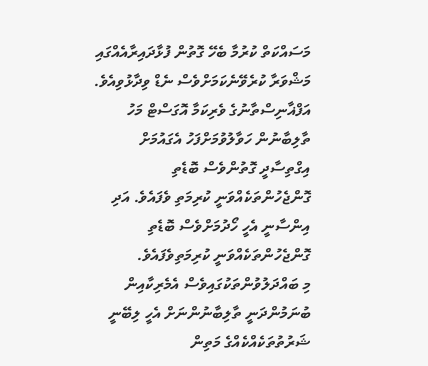މަސައްކަތް ކުރުމާ ބެހޭ ގޮތުން ފުޅާދައިރާއެއްގައި މަޝްވަރާ ކުރެވޭނެކަމަށްވެސް ނެޑް ވިދާޅުވިއެވެ.
އަފްޣާނިސްތާނުގެ ވެރިކަމާ އޮގަސްޓް މަހު ތާލިބާނުން ހަވާލުވުމަށްފަހު އެގައުމަށް އިގްތިސާދީ ގޮތުންވެސް ބޮޑެތި ގޮންޖެހުންތަކެއްވަނީ ކުރިމަތި ވެފައެވެ. އަދި އިންސާނީ އެހީ ހޯދުމަށްވެސް ބޮޑެތި ގޮންޖެހުންތަކެއްވަނީ ކުރިމަތިވެފައެވެ.
މި ބައްދަލުވުންތަކުގައިވެސް އެމެރިކާއިން ބުނަމުންދަނީ ތާލިބާނުންނަށް އެހީ ލިބޭނީ ޝަރުތުތަކެއްކެއްގެ މަތިން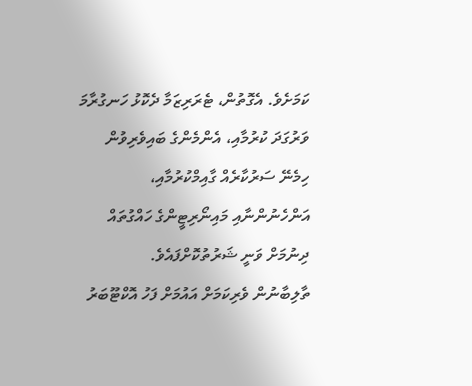ކަމަށެވެ. އެގޮތުން، ޓެރަރިޒަމާ ދެކޮޅު ހަނގުރާމަ ވަރުގަދަ ކުރުމާއި، އެންމެންގެ ބައިވެރިވުން ހިމެނޭ ސަރުކާރެއް ގާއިމްކުރުމާއި، އަންހެނުންނާއި މައިނޯރިޓީންގެ ހައްގުތައް ދިނުމަށް ވަނީ ޝަރުތުކޮށްފައެވެ.
ތާލިބާނުން ވެރިކަމަށް އައުމަށް ފަހު އޮކްޓޫބަރު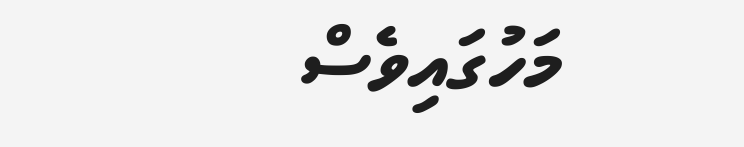މަހުގައިވެސް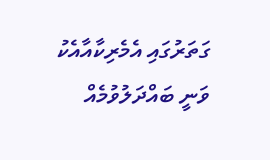ގަތަރުގައި އެމެރިކާއާއެކު ވަނީ ބައްދަލުވުމެއް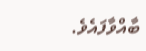ބާއްވާފައެވެ.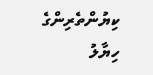ކިޔުންތެރިންގެ ހިޔާލު